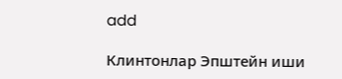add

Клинтонлар Эпштейн иши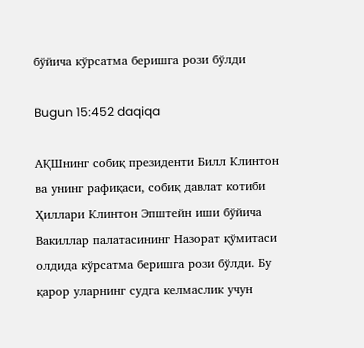бўйича кўрсатма беришга рози бўлди

Bugun 15:452 daqiqa

АҚШнинг собиқ президенти Билл Клинтон ва унинг рафиқаси, собиқ давлат котиби Ҳиллари Клинтон Эпштейн иши бўйича Вакиллар палатасининг Назорат қўмитаси олдида кўрсатма беришга рози бўлди. Бу қарор уларнинг судга келмаслик учун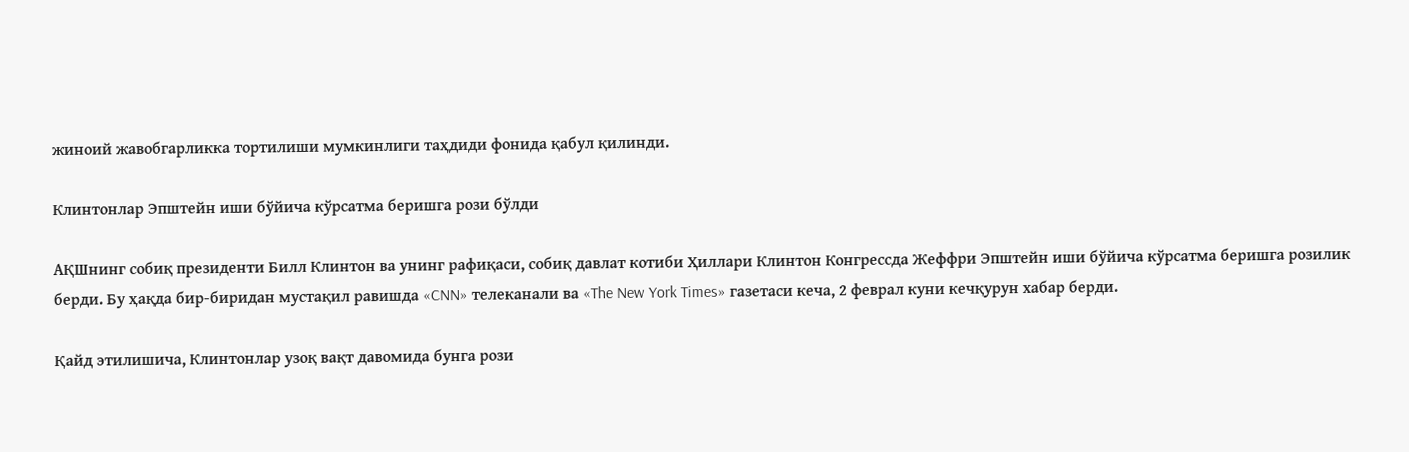жиноий жавобгарликка тортилиши мумкинлиги таҳдиди фонида қабул қилинди.

Клинтонлар Эпштейн иши бўйича кўрсатма беришга рози бўлди

АҚШнинг собиқ президенти Билл Клинтон ва унинг рафиқаси, собиқ давлат котиби Ҳиллари Клинтон Конгрессда Жеффри Эпштейн иши бўйича кўрсатма беришга розилик берди. Бу ҳақда бир-биридан мустақил равишда «CNN» телеканали ва «The New York Times» газетаси кеча, 2 феврал куни кечқурун хабар берди.

Қайд этилишича, Клинтонлар узоқ вақт давомида бунга рози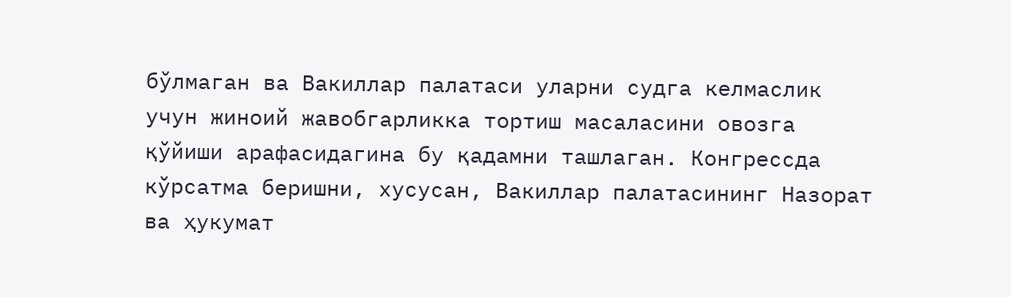бўлмаган ва Вакиллар палатаси уларни судга келмаслик учун жиноий жавобгарликка тортиш масаласини овозга қўйиши арафасидагина бу қадамни ташлаган. Конгрессда кўрсатма беришни, хусусан, Вакиллар палатасининг Назорат ва ҳукумат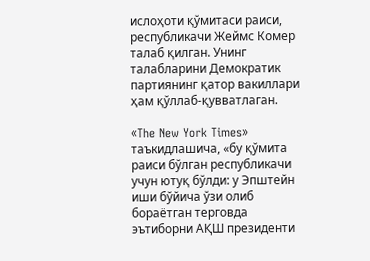ислоҳоти қўмитаси раиси, республикачи Жеймс Комер талаб қилган. Унинг талабларини Демократик партиянинг қатор вакиллари ҳам қўллаб-қувватлаган.

«The New York Times» таъкидлашича, «бу қўмита раиси бўлган республикачи учун ютуқ бўлди: у Эпштейн иши бўйича ўзи олиб бораётган терговда эътиборни АҚШ президенти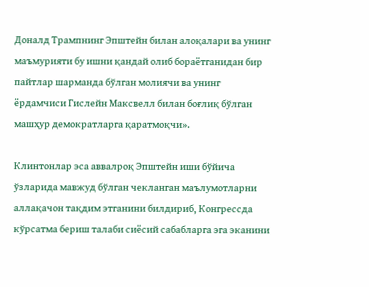Доналд Трампнинг Эпштейн билан алоқалари ва унинг маъмурияти бу ишни қандай олиб бораётганидан бир пайтлар шарманда бўлган молиячи ва унинг ёрдамчиси Гислейн Максвелл билан боғлиқ бўлган машҳур демократларга қаратмоқчи».

Клинтонлар эса аввалроқ Эпштейн иши бўйича ўзларида мавжуд бўлган чекланган маълумотларни аллақачон тақдим этганини билдириб, Конгрессда кўрсатма бериш талаби сиёсий сабабларга эга эканини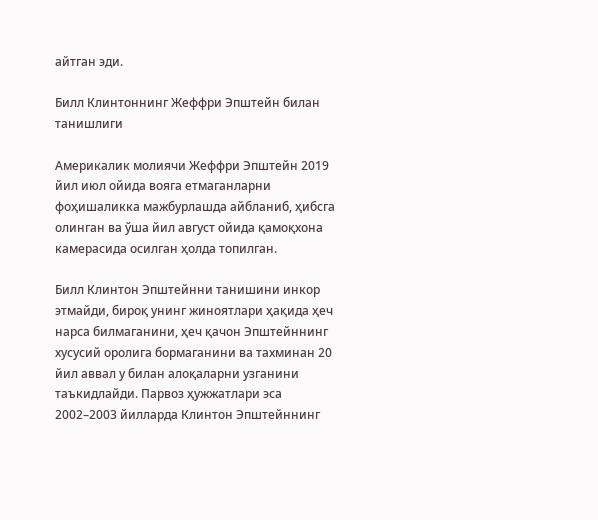айтган эди.

Билл Клинтоннинг Жеффри Эпштейн билан танишлиги

Америкалик молиячи Жеффри Эпштейн 2019 йил июл ойида вояга етмаганларни фоҳишаликка мажбурлашда айбланиб, ҳибсга олинган ва ўша йил август ойида қамоқхона камерасида осилган ҳолда топилган.

Билл Клинтон Эпштейнни танишини инкор этмайди, бироқ унинг жиноятлари ҳақида ҳеч нарса билмаганини, ҳеч қачон Эпштейннинг хусусий оролига бормаганини ва тахминан 20 йил аввал у билан алоқаларни узганини таъкидлайди. Парвоз ҳужжатлари эса 2002–2003 йилларда Клинтон Эпштейннинг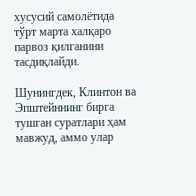хусусий самолётида тўрт марта халқаро парвоз қилганини тасдиқлайди.

Шунингдек, Клинтон ва Эпштейннинг бирга тушган суратлари ҳам мавжуд, аммо улар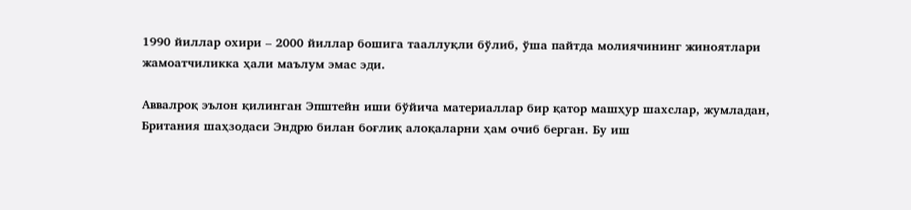1990 йиллар охири – 2000 йиллар бошига тааллуқли бўлиб, ўша пайтда молиячининг жиноятлари жамоатчиликка ҳали маълум эмас эди.

Аввалроқ эълон қилинган Эпштейн иши бўйича материаллар бир қатор машҳур шахслар, жумладан, Британия шаҳзодаси Эндрю билан боғлиқ алоқаларни ҳам очиб берган. Бу иш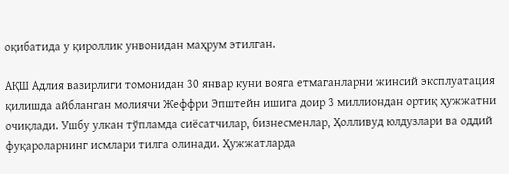оқибатида у қироллик унвонидан маҳрум этилган.

АҚШ Адлия вазирлиги томонидан 30 январ куни вояга етмаганларни жинсий эксплуатация қилишда айбланган молиячи Жеффри Эпштейн ишига доир 3 миллиондан ортиқ ҳужжатни очиқлади. Ушбу улкан тўпламда сиёсатчилар, бизнесменлар, Ҳолливуд юлдузлари ва оддий фуқароларнинг исмлари тилга олинади. Ҳужжатларда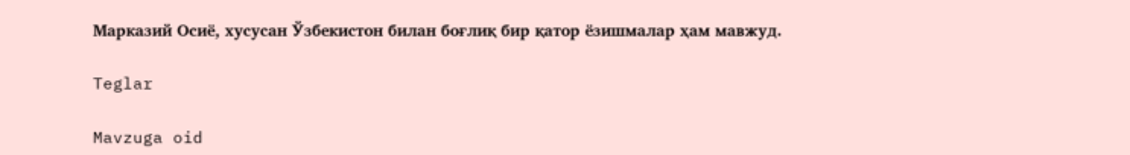Марказий Осиё, хусусан Ўзбекистон билан боғлиқ бир қатор ёзишмалар ҳам мавжуд.

Teglar

Mavzuga oid